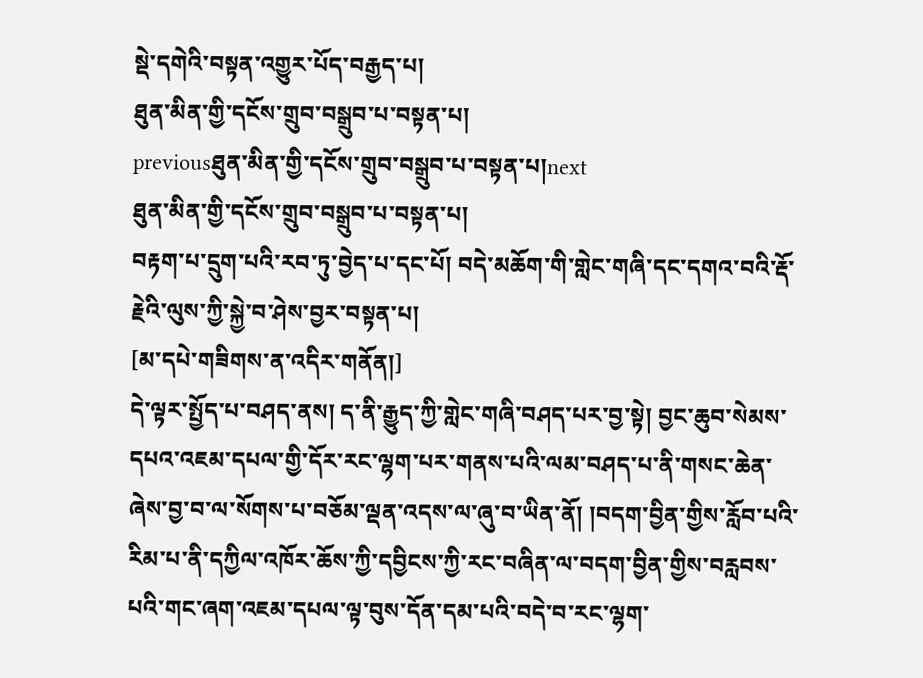སྡེ་དགེའི་བསྟན་འགྱུར་པོད་བརྒྱད་པ།
ཐུན་མིན་གྱི་དངོས་གྲུབ་བསྒྲུབ་པ་བསྟན་པ།
previousཐུན་མིན་གྱི་དངོས་གྲུབ་བསྒྲུབ་པ་བསྟན་པ།next
ཐུན་མིན་གྱི་དངོས་གྲུབ་བསྒྲུབ་པ་བསྟན་པ།
བརྟག་པ་དྲུག་པའི་རབ་ཏུ་བྱེད་པ་དང་པོ། བདེ་མཆོག་གི་གླེང་གཞི་དང་དགའ་བའི་རྡོ་རྗེའི་ལུས་ཀྱི་སྐྱེ་བ་ཤེས་བྱར་བསྟན་པ།
[མ་དཔེ་གཟིགས་ན་འདིར་གནོན།]
དེ་ལྟར་སྤྱོད་པ་བཤད་ནས། ད་ནི་རྒྱུད་ཀྱི་གླེང་གཞི་བཤད་པར་བྱ་སྟེ། བྱང་ཆུབ་སེམས་དཔའ་འཇམ་དཔལ་གྱི་དོར་རང་ལྷག་པར་གནས་པའི་ལམ་བཤད་པ་ནི་གསང་ཆེན་ཞེས་བྱ་བ་ལ་སོགས་པ་བཅོམ་ལྡན་འདས་ལ་ཞུ་བ་ཡིན་ནོ། །བདག་བྱིན་གྱིས་རློབ་པའི་རིམ་པ་ནི་དཀྱིལ་འཁོར་ཆོས་ཀྱི་དབྱིངས་ཀྱི་རང་བཞིན་ལ་བདག་བྱིན་གྱིས་བརླབས་པའི་གང་ཞག་འཇམ་དཔལ་ལྟ་བུས་དོན་དམ་པའི་བདེ་བ་རང་ལྷག་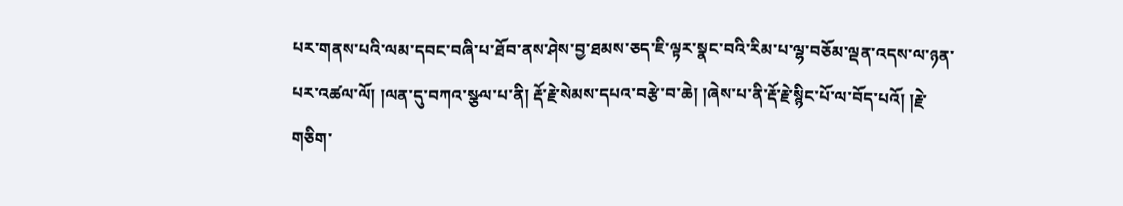པར་གནས་པའི་ལམ་དབང་བཞི་པ་ཐོབ་ནས་ཤེས་བྱ་ཐམས་ཅད་ཇི་ལྟར་སྣང་བའི་རིམ་པ་ལྷ་བཅོམ་ལྡན་འདས་ལ་ཉན་པར་འཚལ་ལོ། །ལན་དུ་བཀའ་སྩལ་པ་ནི། རྡོ་རྗེ་སེམས་དཔའ་བརྩེ་བ་ཆེ། །ཞེས་པ་ནི་རྡོ་རྗེ་སྙིང་པོ་ལ་བོད་པའོ། །རྗེ་གཅིག་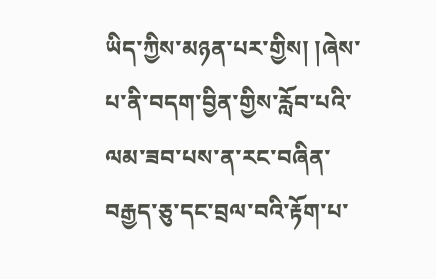ཡིད་ཀྱིས་མཉན་པར་གྱིས། །ཞེས་པ་ནི་བདག་བྱིན་གྱིས་རློབ་པའི་ལམ་ཟབ་པས་ན་རང་བཞིན་བརྒྱད་ཅུ་དང་བྲལ་བའི་རྟོག་པ་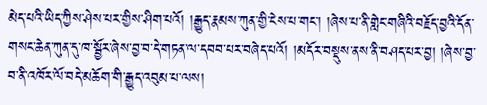མེད་པའི་ཡིད་ཀྱིས་ཤེས་པར་གྱིས་ཤིག་པའོ། །རྒྱུད་རྣམས་ཀུན་གྱི་ངེས་པ་གང་། །ཞེས་པ་ནི་གླེང་གཞིའི་བརྗོད་བྱའི་དོན་གསང་ཆེན་ཀུན་དུ་ཁ་སྦྱོར་ཞེས་བྱ་བ་དེ་གཏན་ལ་དབབ་པར་བཞེད་པའོ། །མདོར་བསྡུས་ནས་ནི་བཤད་པར་བྱ། །ཞེས་བྱ་བ་ནི་འཁོར་ལོ་བདེ་མཆོག་གི་རྒྱུད་འབུམ་པ་ལས།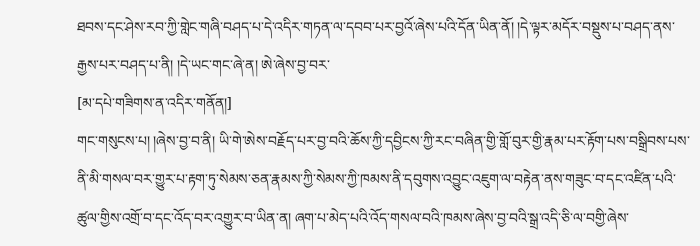ཐབས་དང་ཤེས་རབ་ཀྱི་གླེང་གཞི་བཤད་པ་དེ་འདིར་གཏན་ལ་དབབ་པར་བྱའོ་ཞེས་པའི་དོན་ཡིན་ནོ། །དེ་ལྟར་མདོར་བསྡུས་པ་བཤད་ནས་རྒྱས་པར་བཤད་པ་ནི། །དེ་ཡང་གང་ཞེ་ན། ཨེ་ཞེས་བྱ་བར་
[མ་དཔེ་གཟིགས་ན་འདིར་གནོན།]
གང་གསུངས་པ། །ཞེས་བྱ་བ་ནི། ཡི་གེ་ཨེས་བརྗོད་པར་བྱ་བའི་ཆོས་ཀྱི་དབྱིངས་ཀྱི་རང་བཞིན་གྱི་གློ་བུར་གྱི་རྣམ་པར་རྟོག་པས་བསྒྲིབས་པས་ནི་མི་གསལ་བར་གྱུར་པ་རྟག་ཏུ་སེམས་ཅན་རྣམས་ཀྱི་སེམས་ཀྱི་ཁམས་ནི་དབུགས་འབྱུང་འཇུག་ལ་བརྟེན་ནས་གཟུང་བ་དང་འཛིན་པའི་ཚུལ་གྱིས་འགྲོ་བ་དང་འོད་བར་འགྱུར་བ་ཡིན་ན། ཞག་པ་མེད་པའི་འོད་གསལ་བའི་ཁམས་ཞེས་བྱ་བའི་སྒྲ་འདི་ཅི་ལ་བགྱི་ཞེས་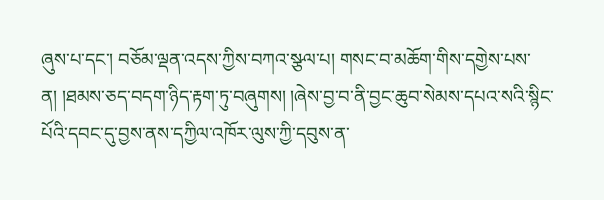ཞུས་པ་དང་། བཅོམ་ལྡན་འདས་ཀྱིས་བཀའ་སྩལ་པ། གསང་བ་མཆོག་གིས་དགྱེས་པས་ན། །ཐམས་ཅད་བདག་ཉིད་རྟག་ཏུ་བཞུགས། །ཞེས་བྱ་བ་ནི་བྱང་ཆུབ་སེམས་དཔའ་སའི་སྙིང་པོའི་དབང་དུ་བྱས་ནས་དཀྱིལ་འཁོར་ལུས་ཀྱི་དབུས་ན་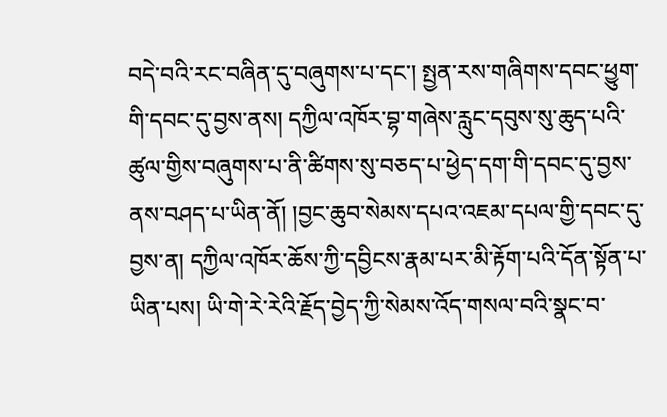བདེ་བའི་རང་བཞིན་དུ་བཞུགས་པ་དང་། སྤྱན་རས་གཞིགས་དབང་ཕྱུག་གི་དབང་དུ་བྱས་ནས། དཀྱིལ་འཁོར་བྷ་གཞེས་རླུང་དབུས་སུ་ཆུད་པའི་ཚུལ་གྱིས་བཞུགས་པ་ནི་ཚིགས་སུ་བཅད་པ་ཕྱེད་དག་གི་དབང་དུ་བྱས་ནས་བཤད་པ་ཡིན་ནོ། །བྱང་ཆུབ་སེམས་དཔའ་འཇམ་དཔལ་གྱི་དབང་དུ་བྱས་ན། དཀྱིལ་འཁོར་ཆོས་ཀྱི་དབྱིངས་རྣམ་པར་མི་རྟོག་པའི་དོན་སྟོན་པ་ཡིན་པས། ཡི་གེ་རེ་རེའི་རྗོད་བྱེད་ཀྱི་སེམས་འོད་གསལ་བའི་སྣང་བ་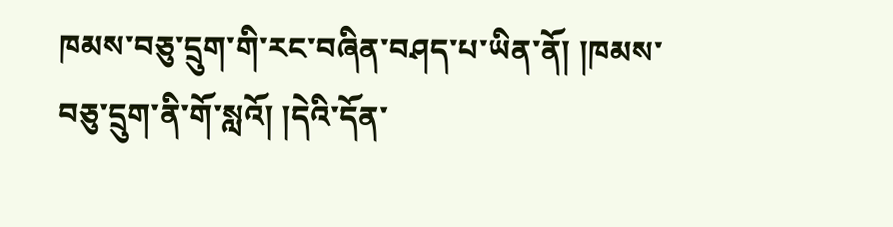ཁམས་བཅུ་དྲུག་གི་རང་བཞིན་བཤད་པ་ཡིན་ནོ། །ཁམས་བཅུ་དྲུག་ནི་གོ་སླའོ། །དེའི་དོན་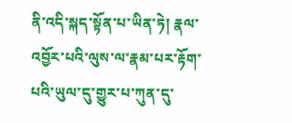ནི་འདི་སྐད་སྟོན་པ་ཡིན་ཏེ། རྣལ་འབྱོར་པའི་ལུས་ལ་རྣམ་པར་རྟོག་པའི་ཡུལ་དུ་གྱུར་པ་ཀུན་དུ་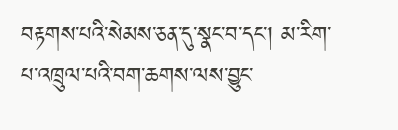བརྟགས་པའི་སེམས་ཅན་དུ་སྣང་བ་དང་། མ་རིག་པ་འཁྲུལ་པའི་བག་ཆགས་ལས་བྱུང་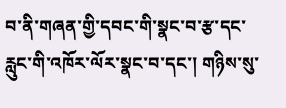བ་ནི་གཞན་གྱི་དབང་གི་སྣང་བ་རྩ་དང་རླུང་གི་འཁོར་ལོར་སྣང་བ་དང་། གཉིས་སུ་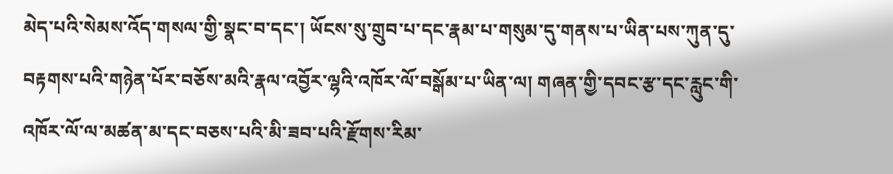མེད་པའི་སེམས་འོད་གསལ་གྱི་སྣང་བ་དང་། ཡོངས་སུ་གྲུབ་པ་དང་རྣམ་པ་གསུམ་དུ་གནས་པ་ཡིན་པས་ཀུན་དུ་བརྟགས་པའི་གཉེན་པོར་བཅོས་མའི་རྣལ་འབྱོར་ལྷའི་འཁོར་ལོ་བསྒོམ་པ་ཡིན་ལ། གཞན་གྱི་དབང་རྩ་དང་རླུང་གི་འཁོར་ལོ་ལ་མཚན་མ་དང་བཅས་པའི་མི་ཟབ་པའི་རྫོགས་རིམ་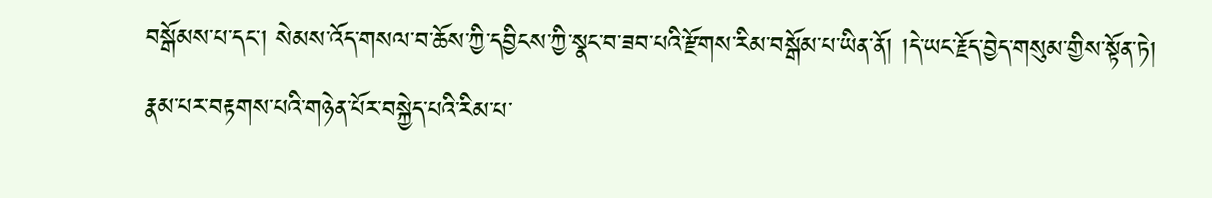བསྒོམས་པ་དང་། སེམས་འོད་གསལ་བ་ཆོས་ཀྱི་དབྱིངས་ཀྱི་སྣང་བ་ཟབ་པའི་རྫོགས་རིམ་བསྒོམ་པ་ཡིན་ནོ། །དེ་ཡང་རྗོད་བྱེད་གསུམ་གྱིས་སྟོན་ཏེ། རྣམ་པར་བརྟགས་པའི་གཉེན་པོར་བསྐྱེད་པའི་རིམ་པ་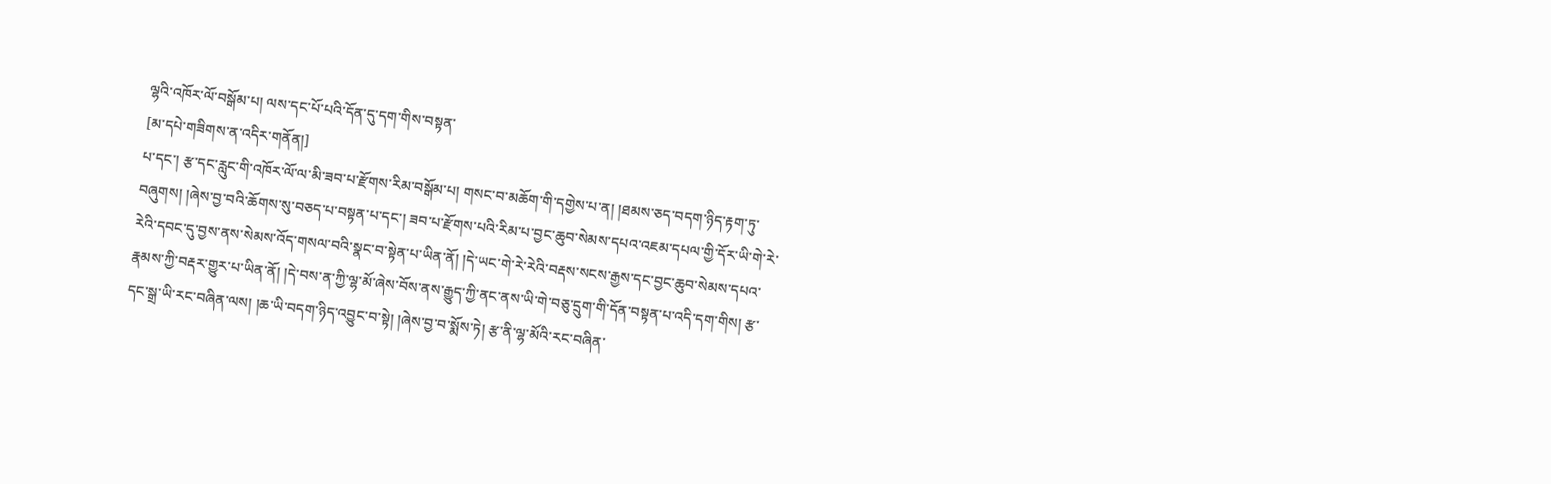ལྷའི་འཁོར་ལོ་བསྒོམ་པ། ལས་དང་པོ་པའི་དོན་དུ་དག་གིས་བསྟན་
[མ་དཔེ་གཟིགས་ན་འདིར་གནོན།]
པ་དང་། རྩ་དང་རླུང་གི་འཁོར་ལོ་ལ་མི་ཟབ་པ་རྫོགས་རིམ་བསྒོམ་པ། གསང་བ་མཆོག་གི་དགྱེས་པ་ན། །ཐམས་ཅད་བདག་ཉིད་རྟག་ཏུ་བཞུགས། །ཞེས་བྱ་བའི་ཆོགས་སུ་བཅད་པ་བསྟན་པ་དང་། ཟབ་པ་རྫོགས་པའི་རིམ་པ་བྱང་ཆུབ་སེམས་དཔའ་འཇམ་དཔལ་གྱི་དོར་ཡི་གེ་རེ་རེའི་དབང་དུ་བྱས་ནས་སེམས་འོད་གསལ་བའི་སྣང་བ་སྟེན་པ་ཡིན་ནོ། །དེ་ཡང་གེ་རེ་རེའི་བརྡས་སངས་རྒྱས་དང་བྱང་ཆུབ་སེམས་དཔའ་རྣམས་ཀྱི་བརྡར་གྱུར་པ་ཡིན་ནོ། །དེ་བས་ན་ཀྱི་ལྷ་མོ་ཞེས་བོས་ནས་རྒྱུད་ཀྱི་ནང་ནས་ཡི་གེ་བཅུ་དྲུག་གི་དོན་བསྟན་པ་འདི་དག་གིས། རྩ་དང་སྒྲ་ཡི་རང་བཞིན་ལས། །ཆ་ཡི་བདག་ཉིད་འབྱུང་བ་སྟེ། །ཞེས་བྱ་བ་སྨོས་ཏེ། རྩ་ནི་ལྷ་མོའི་རང་བཞིན་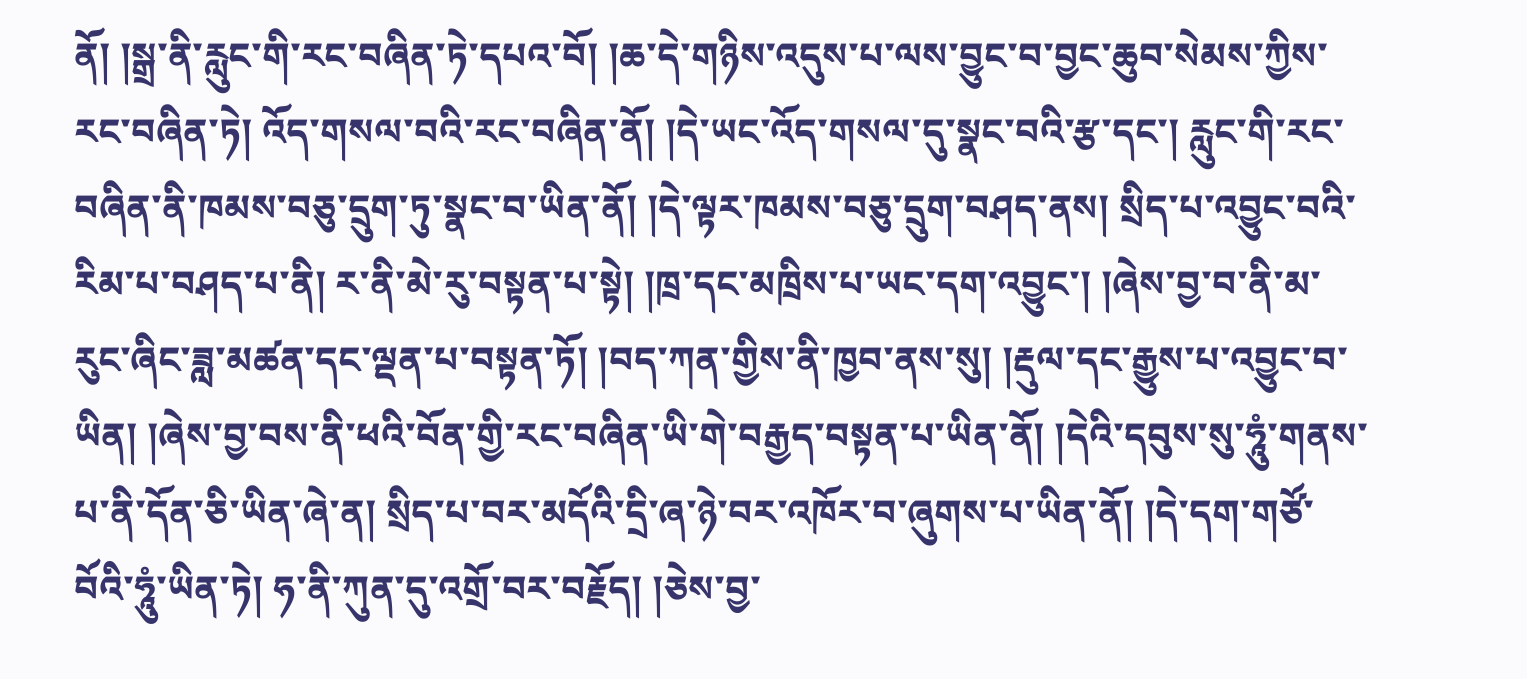ནོ། །སྒྲ་ནི་རླུང་གི་རང་བཞིན་ཏེ་དཔའ་བོ། །ཆ་དེ་གཉིས་འདུས་པ་ལས་བྱུང་བ་བྱང་ཆུབ་སེམས་ཀྱིས་རང་བཞིན་ཏེ། འོད་གསལ་བའི་རང་བཞིན་ནོ། །དེ་ཡང་འོད་གསལ་དུ་སྣང་བའི་རྩ་དང་། རླུང་གི་རང་བཞིན་ནི་ཁམས་བཅུ་དྲུག་ཏུ་སྣང་བ་ཡིན་ནོ། །དེ་ལྟར་ཁམས་བཅུ་དྲུག་བཤད་ནས། སྲིད་པ་འབྱུང་བའི་རིམ་པ་བཤད་པ་ནི། ར་ནི་མེ་རུ་བསྟན་པ་སྟེ། །ཁྲ་དང་མཁྲིས་པ་ཡང་དག་འབྱུང་། །ཞེས་བྱ་བ་ནི་མ་རུང་ཞིང་ཟླ་མཚན་དང་ལྡན་པ་བསྟན་ཏོ། །བད་ཀན་གྱིས་ནི་ཁྱབ་ནས་སུ། །རྡུལ་དང་རྒྱུས་པ་འབྱུང་བ་ཡིན། །ཞེས་བྱ་བས་ནི་ཕའི་བོན་གྱི་རང་བཞིན་ཡི་གེ་བརྒྱད་བསྟན་པ་ཡིན་ནོ། །དེའི་དབུས་སུ་ཧཱུཾ་གནས་པ་ནི་དོན་ཅི་ཡིན་ཞེ་ན། སྲིད་པ་བར་མདོའི་དྲི་ཞ་ཉེ་བར་འཁོར་བ་ཞུགས་པ་ཡིན་ནོ། །དེ་དག་གཙོ་བོའི་ཧཱུཾ་ཡིན་ཏེ། ཧ་ནི་ཀུན་དུ་འགྲོ་བར་བརྗོད། །ཅེས་བྱ་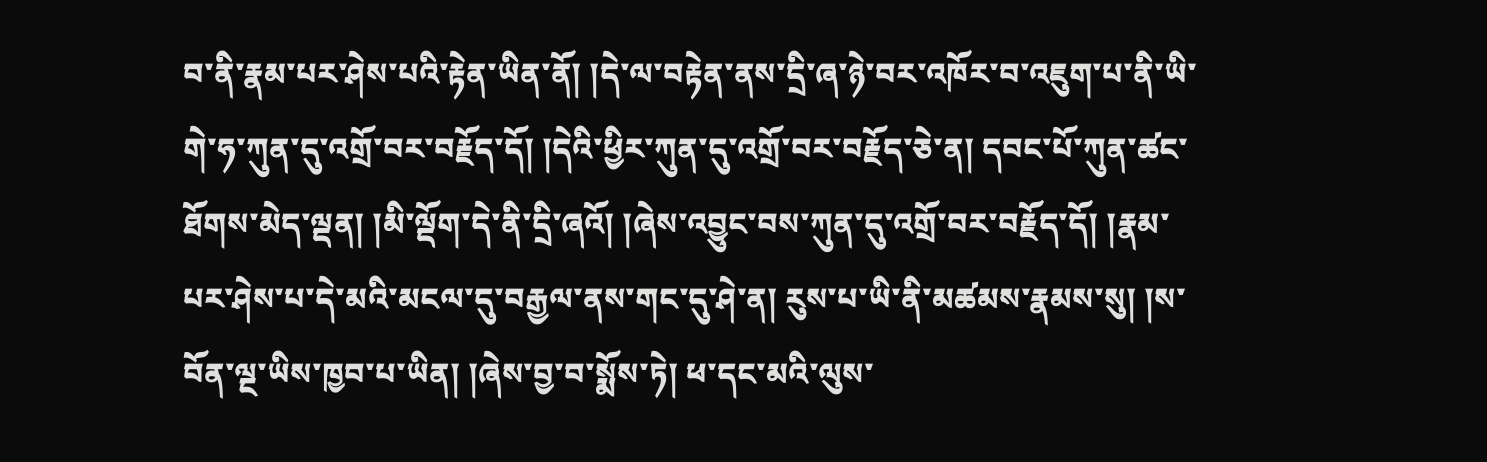བ་ནི་རྣམ་པར་ཤེས་པའི་རྟེན་ཡིན་ནོ། །དེ་ལ་བརྟེན་ནས་དྲི་ཞ་ཉེ་བར་འཁོར་བ་འཇུག་པ་ནི་ཡི་གེ་ཧ་ཀུན་དུ་འགྲོ་བར་བརྗོད་དོ། །དེའི་ཕྱིར་ཀུན་དུ་འགྲོ་བར་བརྗོད་ཅེ་ན། དབང་པོ་ཀུན་ཚང་ཐོགས་མེད་ལྡན། །མི་ལྡོག་དེ་ནི་དྲི་ཞའོ། །ཞེས་འབྱུང་བས་ཀུན་དུ་འགྲོ་བར་བརྗོད་དོ། །རྣམ་པར་ཤེས་པ་དེ་མའི་མངལ་དུ་བརྒྱལ་ནས་གང་དུ་ཤེ་ན། རུས་པ་ཡི་ནི་མཚམས་རྣམས་སུ། །ས་བོན་ལྔ་ཡིས་ཁྱབ་པ་ཡིན། །ཞེས་བྱ་བ་སྨོས་ཏེ། ཕ་དང་མའི་ལུས་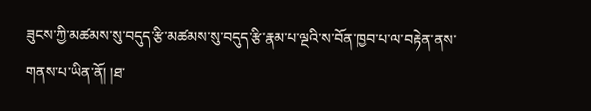ཟུངས་ཀྱི་མཚམས་སུ་བདུད་རྩི་མཚམས་སུ་བདུད་རྩི་རྣམ་པ་ལྔའི་ས་བོན་ཁྱབ་པ་ལ་བརྟེན་ནས་གནས་པ་ཡིན་ནོ། །ཐ་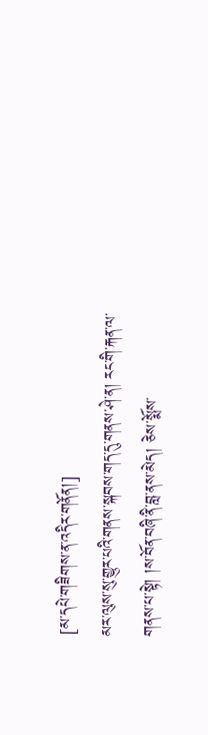[མ་དཔེ་གཟིགས་ན་འདིར་གནོན།]
མར་ལུས་སུ་གྱུར་པའི་གནས་སྐབས་གད་དུ་གནས་ཤེ་ན། རང་གི་རྐན་ལ་གནས་པ་སྟེ། །ས་བོན་བཞི་ནི་བླ་ནས་མེད། ཅེས་སྨོས་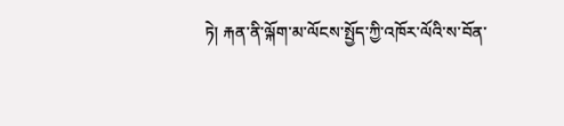ཏེ། རྐན་ནི་ལྐོག་མ་ལོངས་སྤྱོད་ཀྱི་འཁོར་ལོའི་ས་བོན་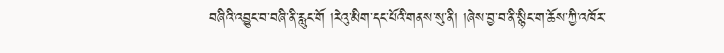བཞིའི་འབྱུང་བ་བཞི་ནི་རླུང་གོ །རེའུ་མིག་དང་པོའི་གནས་སུ་ནི། །ཞེས་བྱ་བ་ནི་སྙིང་ག་ཆོས་ཀྱི་འཁོར་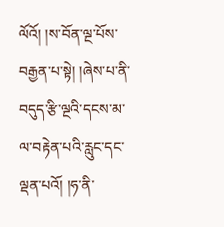ལོའོ། །ས་བོན་ལྔ་པོས་བརྒྱན་པ་སྟེ། །ཞེས་པ་ནི་བདུད་རྩི་ལྔའི་དངས་མ་ལ་བརྟེན་པའི་རླུང་དང་ལྡན་པའོ། །ཧ་ནི་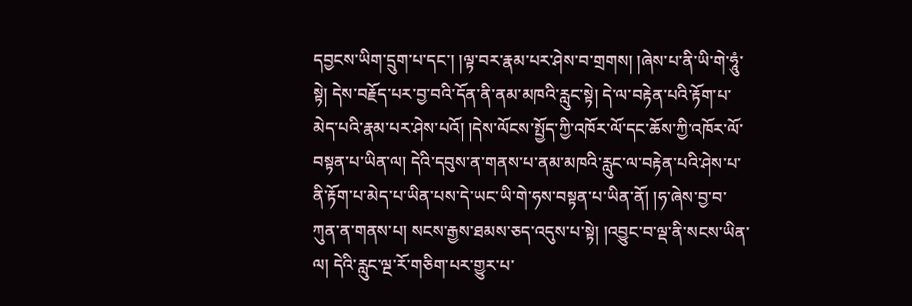དབྱངས་ཡིག་དྲུག་པ་དང་། །ལྟ་བར་རྣམ་པར་ཤེས་བ་གྲགས། །ཞེས་པ་ནི་ཡི་གེ་ཧཱུཾ་སྟེ། དེས་བརྗོད་པར་བྱ་བའི་དོན་ནི་ནམ་མཁའི་རླུང་སྟེ། དེ་ལ་བརྟེན་པའི་རྟོག་པ་མེད་པའི་རྣམ་པར་ཤེས་པའོ། །དེས་ལོངས་སྤྱོད་ཀྱི་འཁོར་ལོ་དང་ཆོས་ཀྱི་འཁོར་ལོ་བསྟན་པ་ཡིན་ལ། དེའི་དབུས་ན་གནས་པ་ནམ་མཁའི་རླུང་ལ་བརྟེན་པའི་ཤེས་པ་ནི་རྟོག་པ་མེད་པ་ཡིན་པས་དེ་ཡང་ཡི་གེ་ཧས་བསྟན་པ་ཡིན་ནོ། །ཧ་ཞེས་བྱ་བ་ཀུན་ན་གནས་པ། སངས་རྒྱས་ཐམས་ཅད་འདུས་པ་སྟེ། །འབྱུང་བ་ལྡ་ནི་སངས་ཡིན་ལ། དེའི་རླུང་ལྔ་རོ་གཅིག་པར་གྱུར་པ་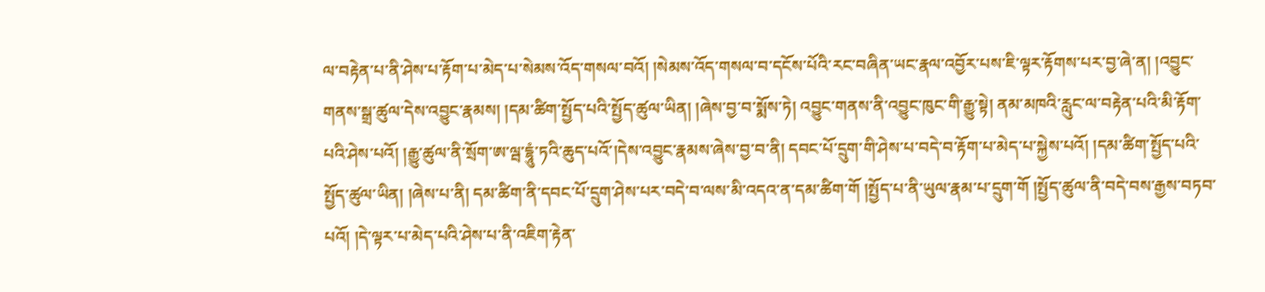ལ་བརྟེན་པ་ནི་ཤེས་པ་རྟོག་པ་མེད་པ་སེམས་འོད་གསལ་བའོ། །སེམས་འོད་གསལ་བ་དངོས་པོའི་རང་བཞིན་ཡང་རྣལ་འབྱོར་པས་ཇི་ལྟར་རྟོགས་པར་བྱ་ཞེ་ན། །འབྱུང་གནས་སྒྲ་ཚུལ་དེས་འབྱུང་རྣམས། །དམ་ཚིག་སྤྱོད་པའི་སྤྱོད་ཚུལ་ཡིན། །ཞེས་བྱ་བ་སྨོས་ཏེ། འབྱུང་གནས་ནི་འབྱུང་ཁུང་གི་རྒྱུ་སྟེ། ནམ་མཁའི་རླུང་ལ་བརྟེན་པའི་མི་རྟོག་པའི་ཤེས་པའོ། །རྒྱུ་ཚུལ་ནི་སྲོག་ཨ་ལྦ་དྷཱུཾ་ཏའི་ཆུད་པའོ་།དེས་འབྱུང་རྣམས་ཞེས་བྱ་བ་ནི། དབང་པོ་དྲུག་གི་ཤེས་པ་བདེ་བ་རྟོག་པ་མེད་པ་སྐྱེས་པའོ། །དམ་ཚིག་སྤྱོད་པའི་སྤྱོད་ཚུལ་ཡིན། །ཞེས་པ་ནི། དམ་ཚིག་ནི་དབང་པོ་དྲུག་ཤེས་པར་བདེ་བ་ལས་མི་འདའ་ན་དམ་ཚིག་གོ །སྤྱོད་པ་ནི་ཡུལ་རྣམ་པ་དྲུག་གོ །སྤྱོད་ཚུལ་ནི་བདེ་བས་རྒྱས་བཏབ་པའོ། །དེ་ལྟར་པ་མེད་པའི་ཤེས་པ་ནི་འཇིག་རྟེན་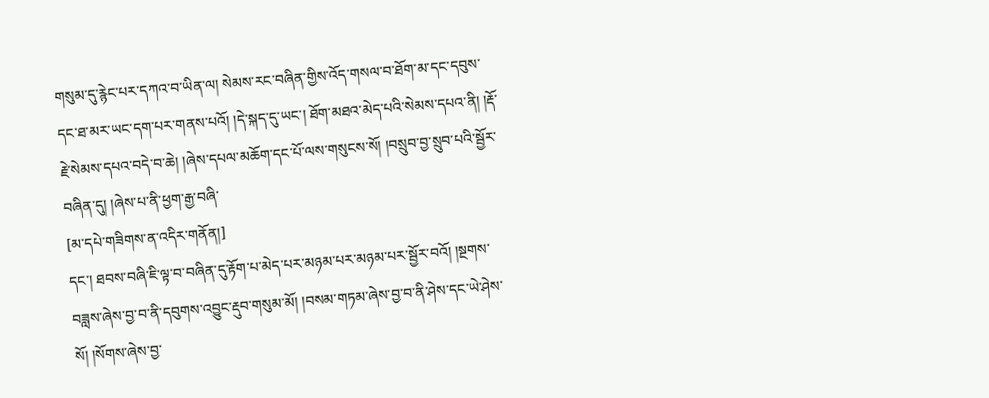གསུམ་དུ་རྙེང་པར་དཀའ་བ་ཡིན་ལ། སེམས་རང་བཞིན་གྱིས་འོད་གསལ་བ་ཐོག་མ་དང་དབུས་དང་ཐ་མར་ཡང་དག་པར་གནས་པའོ། །དེ་སྐད་དུ་ཡང་། ཐོག་མཐའ་མེད་པའི་སེམས་དཔའ་ནི། །རྡོ་རྗེ་སེམས་དཔའ་བདེ་བ་ཆེ། །ཞེས་དཔལ་མཆོག་དང་པོ་ལས་གསུངས་སོ། །བསྲུབ་བྱ་སྲུབ་པའི་སྦྱོར་བཞིན་དུ། །ཞེས་པ་ནི་ཕྱག་རྒྱ་བཞི་
[མ་དཔེ་གཟིགས་ན་འདིར་གནོན།]
དང་། ཐབས་བཞི་ཇི་ལྟ་བ་བཞིན་དུ་རྟོག་པ་མེད་པར་མཉམ་པར་མཉམ་པར་སྦྱོར་བའོ། །སྔགས་བཟླས་ཞེས་བྱ་བ་ནི་དབུགས་འབྱུང་རྡུབ་གསུམ་མོ། །བསམ་གཏམ་ཞེས་བྱ་བ་ནི་ཤེས་དང་ཡེ་ཤེས་སོ། །སོགས་ཞེས་བྱ་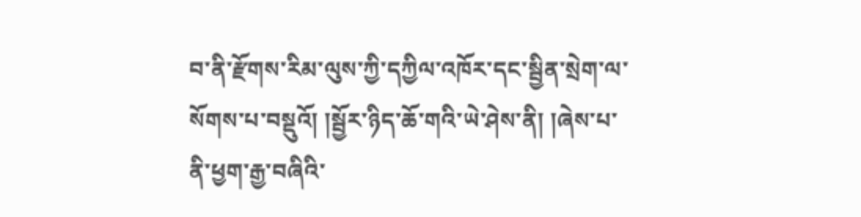བ་ནི་རྫོགས་རིམ་ལུས་ཀྱི་དཀྱིལ་འཁོར་དང་སྦྱིན་སྲེག་ལ་སོགས་པ་བསྡུའོ། །སྦྱོར་ཉིད་ཆོ་གའི་ཡེ་ཤེས་ནི། །ཞེས་པ་ནི་ཕྱག་རྒྱ་བཞིའི་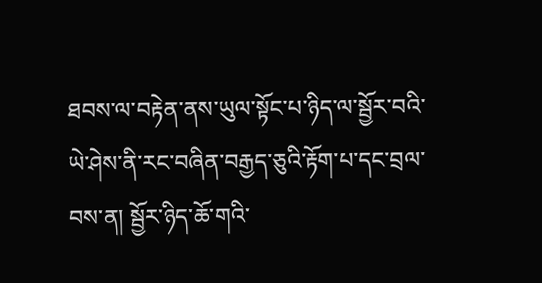ཐབས་ལ་བརྟེན་ནས་ཡུལ་སྟོང་པ་ཉིད་ལ་སྦྱོར་བའི་ཡེ་ཤེས་ནི་རང་བཞིན་བརྒྱད་ཅུའི་རྟོག་པ་དང་བྲལ་བས་ན། སྦྱོར་ཉིད་ཆོ་གའི་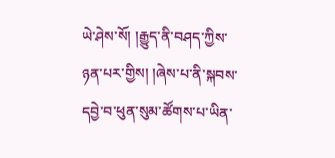ཡེ་ཤེས་སོ། །རྒྱུད་ནི་བཤད་ཀྱིས་ཉན་པར་གྱིས། །ཞེས་པ་ནི་སྐབས་དབྱེ་བ་ཕུན་སུམ་ཚོགས་པ་ཡིན་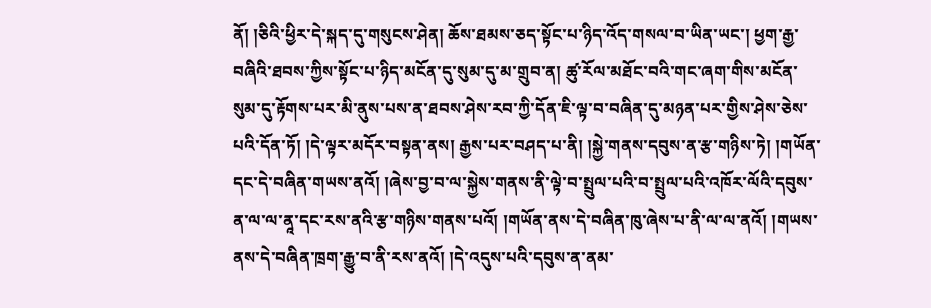ནོ། །ཅིའི་ཕྱིར་དེ་སྐད་དུ་གསུངས་ཤེན། ཆོས་ཐམས་ཅད་སྟོང་པ་ཉིད་འོད་གསལ་བ་ཡིན་ཡང་། ཕྱག་རྒྱ་བཞིའི་ཐབས་ཀྱིས་སྟོང་པ་ཉིད་མངོན་དུ་སུམ་དུ་མ་གྲུབ་ན། ཚུ་རོལ་མཐོང་བའི་གང་ཞག་གིས་མངོན་སུམ་དུ་རྟོགས་པར་མི་ནུས་པས་ན་ཐབས་ཤེས་རབ་ཀྱི་དོན་ཇི་ལྟ་བ་བཞིན་དུ་མཉན་པར་གྱིས་ཤེས་ཅེས་པའི་དོན་ཏོ། །དེ་ལྟར་མདོར་བསྟན་ནས། རྒྱས་པར་བཤད་པ་ནི། །སྐྱེ་གནས་དབུས་ན་རྩ་གཉིས་ཏེ། །གཡོན་དང་དེ་བཞིན་གཡས་ནའོ། །ཞེས་བྱ་བ་ལ་སྐྱེས་གནས་ནི་ལྟེ་བ་སྤྲུལ་པའི་བ་སྤྲུལ་པའི་འཁོར་ལོའི་དབུས་ན་ལ་ལ་ནཱ་དང་རས་ནའི་རྩ་གཉིས་གནས་པའོ། །གཡོན་ནས་དེ་བཞིན་ཁུ་ཞེས་པ་ནི་ལ་ལ་ནའོ། །གཡས་ནས་དེ་བཞིན་ཁྲག་རྒྱུ་བ་ནི་རས་ནའོ། །དེ་འདུས་པའི་དབུས་ན་ནམ་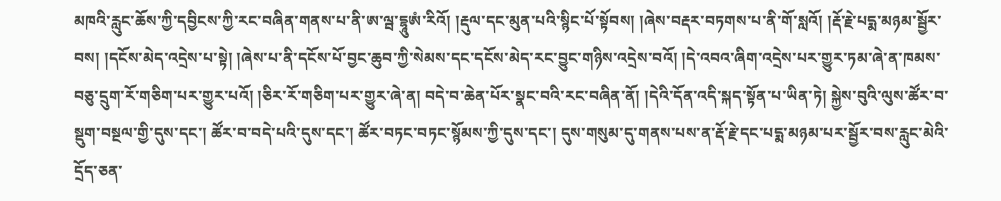མཁའི་རླུང་ཆོས་ཀྱི་དབྱིངས་ཀྱི་རང་བཞིན་གནས་པ་ནི་ཨ་ལྦ་དྷཱུཨཾ་རིའོ། །རྡུལ་དང་མུན་པའི་སྙིང་པོ་སྟོབས། །ཞེས་བརྡར་བཏགས་པ་ནི་གོ་སླའོ། །རྡོ་རྗེ་པདྨ་མཉམ་སྦྱོར་བས། །དངོས་མེད་འདྲེས་པ་སྟེ། །ཞེས་པ་ནི་དངོས་པོ་བྱང་ཆུབ་ཀྱི་སེམས་དང་དངོས་མེད་རང་བྱུང་གཉིས་འདྲེས་བའོ། །དེ་འབའ་ཞིག་འདྲེས་པར་གྱུར་ཏམ་ཞེ་ན་ཁམས་བཅུ་དྲུག་རོ་གཅིག་པར་གྱུར་པའོ། །ཅིར་རོ་གཅིག་པར་གྱུར་ཞེ་ན། བདེ་བ་ཆེན་པོར་སྣང་བའི་རང་བཞིན་ནོ། །དེའི་དོན་འདི་སྐད་སྟོན་པ་ཡིན་ཏེ། སྐྱེས་བུའི་ལུས་ཚོར་བ་སྡུག་བསྔལ་གྱི་དུས་དང་། ཚོར་བ་བདེ་པའི་དུས་དང་། ཚོར་བཏང་བཏང་སྙོམས་ཀྱི་དུས་དང་། དུས་གསུམ་དུ་གནས་པས་ན་རྡོ་རྗེ་དང་པདྨ་མཉམ་པར་སྦྱོར་བས་རླུང་མེའི་དྲོད་ཅན་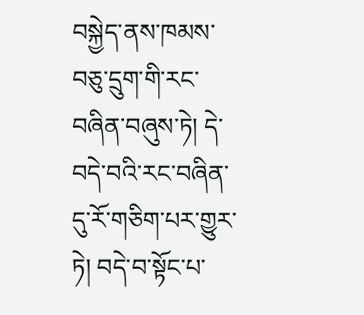བསྐྱེད་ནས་ཁམས་བཅུ་དྲུག་གི་རང་བཞིན་བཞུས་ཏེ། དེ་བདེ་བའི་རང་བཞིན་དུ་རོ་གཅིག་པར་གྱུར་ཏེ། བདེ་བ་སྟོང་པ་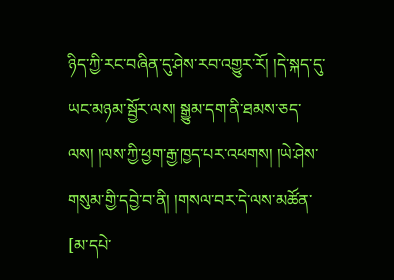ཉིད་ཀྱི་རང་བཞིན་དུ་ཤེས་རབ་འགྱུར་རོ། །དེ་སྐད་དུ་ཡང་མཉམ་སྦྱོར་ལས། སྒྱུམ་དག་ནི་ཐམས་ཅད་ལས། །ལས་ཀྱི་ཕྱག་རྒྱ་ཁྱད་པར་འཕགས། །ཡེ་ཤེས་གསུམ་གྱི་དབྱེ་བ་ནི། །གསལ་བར་དེ་ལས་མཚོན་
[མ་དཔེ་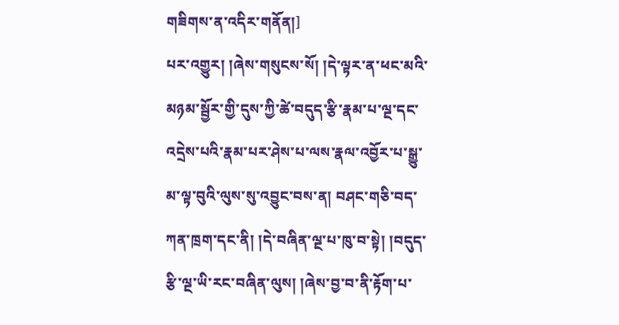གཟིགས་ན་འདིར་གནོན།]
པར་འགྱུར། །ཞེས་གསུངས་སོ། །དེ་ལྟར་ན་ཕང་མའི་མཉམ་སྦྱོར་གྱི་དུས་ཀྱི་ཚེ་བདུད་རྩི་རྣམ་པ་ལྔ་དང་འདྲེས་པའི་རྣམ་པར་ཤེས་པ་ལས་རྣལ་འབྱོར་པ་སྒྱུ་མ་ལྟ་བུའི་ལུས་སུ་འབྱུང་བས་ན། བཤང་གཅི་བད་ཀན་ཁྲག་དང་ནི། །དེ་བཞིན་ལྔ་པ་ཁུ་བ་སྟེ། །བདུད་རྩི་ལྔ་ཡི་རང་བཞིན་ལུས། །ཞེས་བྱ་བ་ནི་རྟོག་པ་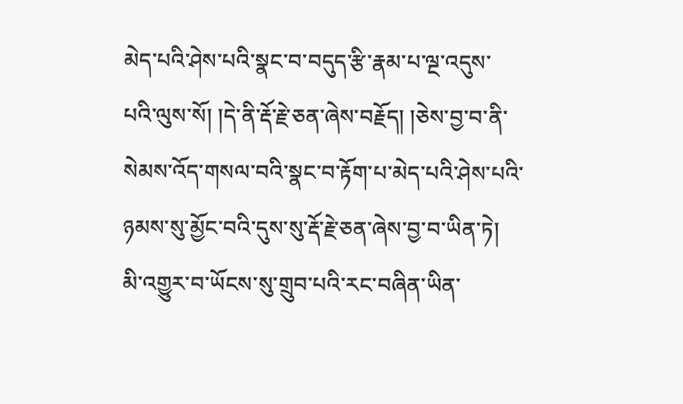མེད་པའི་ཤེས་པའི་སྣང་བ་བདུད་རྩི་རྣམ་པ་ལྔ་འདུས་པའི་ལུས་སོ། །དེ་ནི་རྡོ་རྗེ་ཅན་ཞེས་བརྗོད། །ཅེས་བྱ་བ་ནི་སེམས་འོད་གསལ་བའི་སྣང་བ་རྟོག་པ་མེད་པའི་ཤེས་པའི་ཉམས་སུ་མྱོང་བའི་དུས་སུ་རྡོ་རྗེ་ཅན་ཞེས་བྱ་བ་ཡིན་ཏེ། མི་འགྱུར་བ་ཡོངས་སུ་གྲུབ་པའི་རང་བཞིན་ཡིན་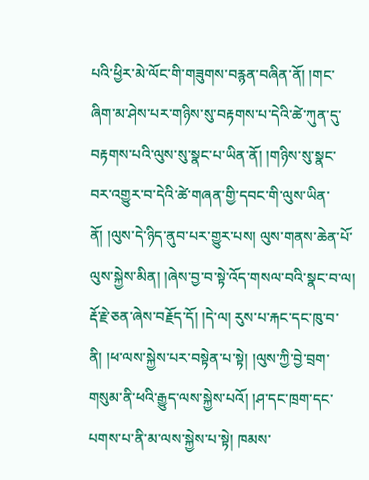པའི་ཕྱིར་མེ་ལོང་གི་གཟུགས་བརྙན་བཞིན་ནོ། །གང་ཞིག་མ་ཤེས་པར་གཉིས་སུ་བརྟགས་པ་དེའི་ཚེ་ཀུན་དུ་བརྟགས་པའི་ལུས་སུ་སྣང་པ་ཡིན་ནོ། །གཉིས་སུ་སྣང་བར་འགྱུར་བ་དེའི་ཚེ་གཞན་གྱི་དབང་གི་ལུས་ཡིན་ནོ། །ལུས་དེ་ཉིད་ནུབ་པར་གྱུར་པས། ལུས་གནས་ཆེན་པོ་ལུས་སྐྱེས་མིན། །ཞེས་བྱ་བ་སྟེ་འོད་གསལ་བའི་སྣང་བ་ལ། རྡོ་རྗེ་ཅན་ཞེས་བརྗོད་དོ། །དེ་ལ། རུས་པ་རྐང་དང་ཁུ་བ་ནི། །ཕ་ལས་སྐྱེས་པར་བསྟེན་པ་སྟེ། །ལུས་ཀྱི་བྱེ་བྲག་གསུམ་ནི་ཕའི་རྒྱུད་ལས་སྐྱེས་པའོ། །ཤ་དང་ཁྲག་དང་པགས་པ་ནི་མ་ལས་སྐྱེས་པ་སྟེ། ཁམས་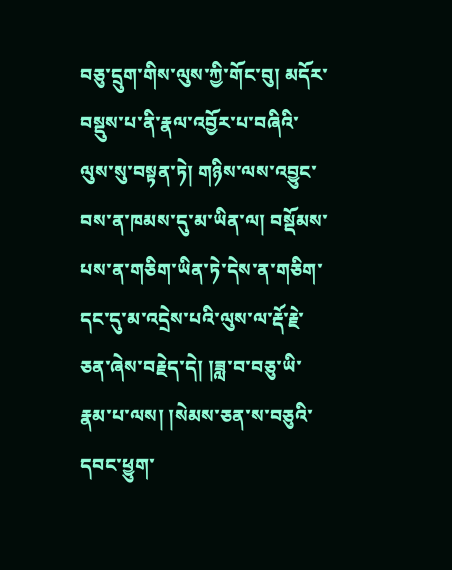བཅུ་དྲུག་གིས་ལུས་ཀྱི་གོང་བུ། མདོར་བསྡུས་པ་ནི་རྣལ་འབྱོར་པ་བཞིའི་ལུས་སུ་བསྟན་ཏེ། གཉིས་ལས་འབྱུང་བས་ན་ཁམས་དུ་མ་ཡིན་ལ། བསྡོམས་པས་ན་གཅིག་ཡིན་ཏེ་དེས་ན་གཅིག་དང་དུ་མ་འདྲེས་པའི་ལུས་ལ་རྡོ་རྗེ་ཅན་ཞེས་བརྗེད་དེ། །ཟླ་བ་བཅུ་ཡི་རྣམ་པ་ལས། །སེམས་ཅན་ས་བཅུའི་དབང་ཕྱུག་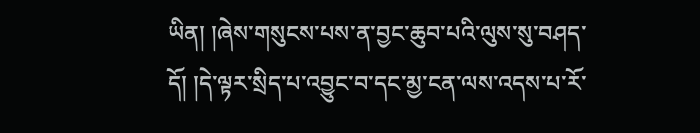ཡིན། །ཞེས་གསུངས་པས་ན་བྱང་ཆུབ་པའི་ལུས་སུ་བཤད་དོ། །དེ་ལྟར་སྲིད་པ་འབྱུང་བ་དང་མྱ་ངན་ལས་འདས་པ་རོ་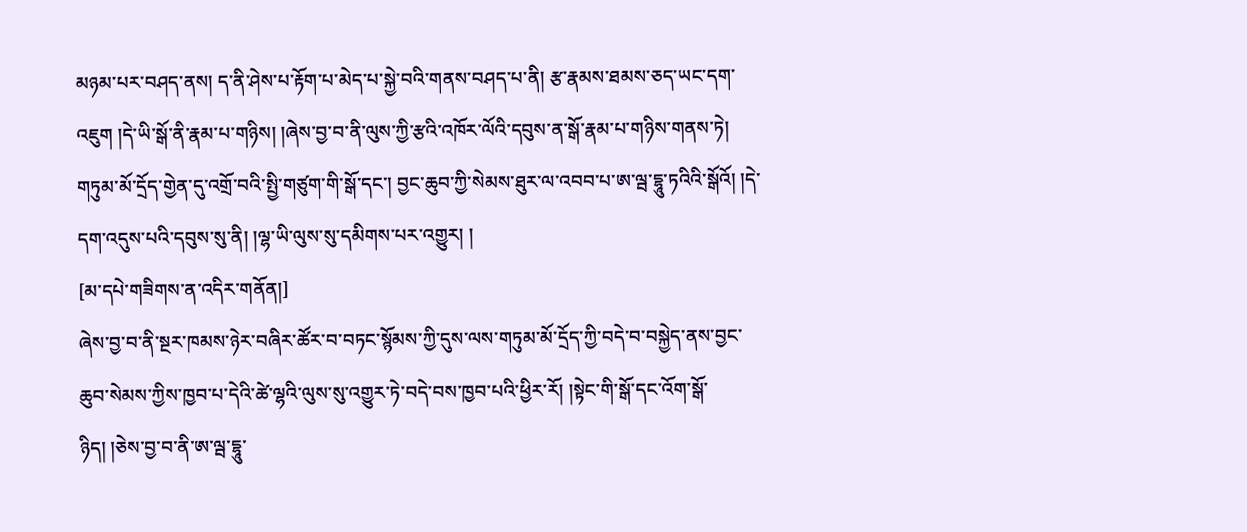མཉམ་པར་བཤད་ནས། ད་ནི་ཤེས་པ་རྟོག་པ་མེད་པ་སྐྱེ་བའི་གནས་བཤད་པ་ནི། རྩ་རྣམས་ཐམས་ཅད་ཡང་དག་འཇུག །དེ་ཡི་སྒོ་ནི་རྣམ་པ་གཉིས། །ཞེས་བྱ་བ་ནི་ལུས་ཀྱི་རྩའི་འཁོར་ལོའི་དབུས་ན་སྒོ་རྣམ་པ་གཉིས་གནས་ཏེ། གཏུམ་མོ་དྲོད་གྱེན་དུ་འགྲོ་བའི་སྤྱི་གཙུག་གི་སྒོ་དང་། བྱང་ཆུབ་ཀྱི་སེམས་ཐུར་ལ་འབབ་པ་ཨ་ལྦ་དྷཱུ་ཏའིའི་སྒོའོ། །དེ་དག་འདུས་པའི་དབུས་སུ་ནི། །ལྷ་ཡི་ལུས་སུ་དམིགས་པར་འགྱུར། །
[མ་དཔེ་གཟིགས་ན་འདིར་གནོན།]
ཞེས་བྱ་བ་ནི་སྔར་ཁམས་ཉེར་བཞིར་ཚོར་བ་བཏང་སྙོམས་ཀྱི་དུས་ལས་གཏུམ་མོ་དྲོད་ཀྱི་བདེ་བ་བསྐྱེད་ནས་བྱང་ཆུབ་སེམས་ཀྱིས་ཁྱབ་པ་དེའི་ཚེ་ལྷའི་ལུས་སུ་འགྱུར་ཏེ་བདེ་བས་ཁྱབ་པའི་ཕྱིར་རོ། །སྟེང་གི་སྒོ་དང་འོག་སྒོ་ཉིད། །ཅེས་བྱ་བ་ནི་ཨ་ལྦ་དྷཱུ་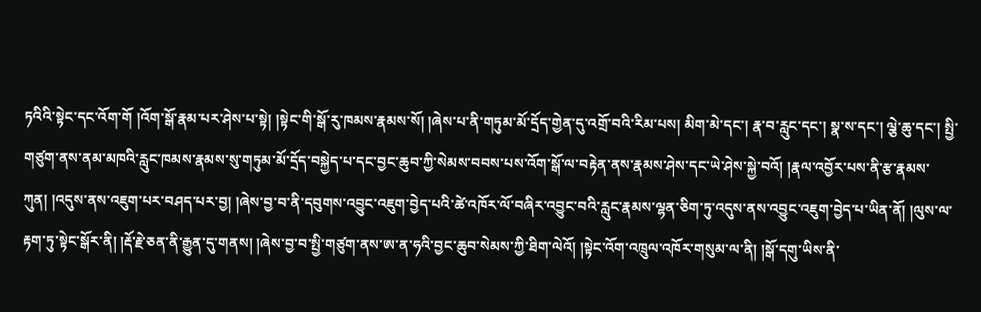ཏའིའི་སྟེང་དང་འོག་གོ །འོག་སྒོ་རྣམ་པར་ཤེས་པ་སྟེ། །སྟེང་གི་སྒོ་རུ་ཁམས་རྣམས་སོ། །ཞེས་པ་ནི་གཏུམ་མོ་དྲོད་གྱེན་དུ་འགྲོ་བའི་རིམ་པས། མིག་མེ་དང་། རྣ་བ་རླུང་དང་། སྣ་ས་དང་། ལྕེ་ཆུ་དང་། སྤྱི་གཙུག་ནས་ནམ་མཁའི་རླུང་ཁམས་རྣམས་སུ་གཏུམ་མོ་དྲོད་བསྐྱེད་པ་དང་བྱང་ཆུབ་ཀྱི་སེམས་བབས་པས་འོག་སྒོ་ལ་བརྟེན་ནས་རྣམས་ཤེས་དང་ཡེ་ཤེས་སྐྱེ་བའོ། །རྣལ་འབྱོར་པས་ནི་རྩ་རྣམས་ཀུན། །འདུས་ནས་འཇུག་པར་བཤད་པར་བྱ། །ཞེས་བྱ་བ་ནི་དབུགས་འབྱུང་འཇུག་བྱེད་པའི་ཚེ་འཁོར་ལོ་བཞིར་འབྱུང་བའི་རླུང་རྣམས་ལྷན་ཅིག་ཏུ་འདུས་ནས་འབྱུང་འཇུག་བྱེད་པ་ཡིན་ནོ། །ལུས་ལ་རྟག་ཏུ་སྟེང་སྒོར་ནི། །རྡོ་རྗེ་ཅན་ནི་རྒྱུན་དུ་གནས། །ཞེས་བྱ་བ་སྤྱི་གཙུག་ནས་ཨ་ན་ཧའི་བྱང་ཆུབ་སེམས་ཀྱི་ཐིག་ལེའོ། །སྟེང་འོག་འཁྲུལ་འཁོར་གསུམ་ལ་ནི། །སྒོ་དགུ་ཡིས་ནི་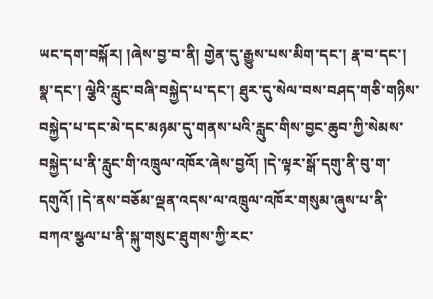ཡང་དག་བསྐོར། །ཞེས་བྱ་བ་ནི། གྱེན་དུ་རྒྱུས་པས་མིག་དང་། རྣ་བ་དང་། སྣ་དང་། ལྕེའི་རླུང་བཞི་བསྐྱེད་པ་དང་། ཐུར་དུ་སེལ་བས་བཤད་གཅི་གཉིས་བསྐྱེད་པ་དང་མེ་དང་མཉམ་དུ་གནས་པའི་རླུང་གིས་བྱང་ཆུབ་ཀྱི་སེམས་བསྐྱེད་པ་ནི་རླུང་གི་འཁྲུལ་འཁོར་ཞེས་བྱའོ། །དེ་ལྟར་སྒོ་དགུ་ནི་བུ་ག་དགུའོ། །དེ་ནས་བཅོམ་ལྡན་འདས་ལ་འཁྲུལ་འཁོར་གསུམ་ཞུས་པ་ནི་བཀའ་སྩལ་པ་ནི་སྐུ་གསུང་ཐུགས་ཀྱི་རང་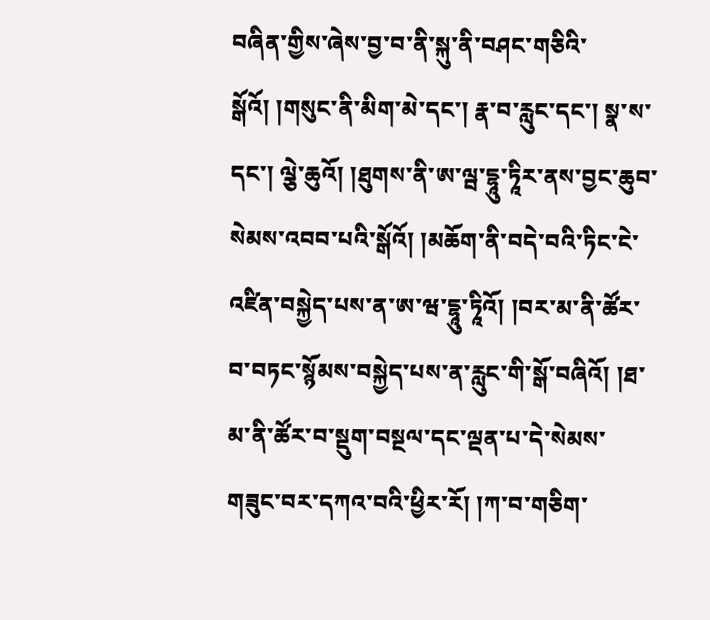བཞིན་གྱིས་ཞེས་བྱ་བ་ནི་སྐུ་ནི་བཤང་གཅིའི་སྒོའོ། །གསུང་ནི་མིག་མེ་དང་། རྣ་བ་རླུང་དང་། སྣ་ས་དང་། ལྕེ་ཆུའོ། །ཐུགས་ནི་ཨ་ལྦ་དྷཱུ་ཏཱིར་ནས་བྱང་ཆུབ་སེམས་འབབ་པའི་སྒོའོ། །མཆོག་ནི་བདེ་བའི་ཏིང་ངེ་འཛིན་བསྐྱེད་པས་ན་ཨ་ཝ་དྷཱུ་ཏཱིའོ། །བར་མ་ནི་ཚོར་བ་བཏང་སྙོམས་བསྐྱེད་པས་ན་རླུང་གི་སྒོ་བཞིའོ། །ཐ་མ་ནི་ཚོར་བ་སྡུག་བསྔལ་དང་ལྡན་པ་དེ་སེམས་གཟུང་བར་དཀའ་བའི་ཕྱིར་རོ། །ཀ་བ་གཅིག་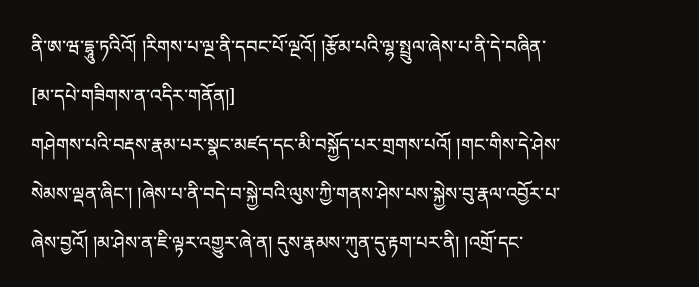ནི་ཨ་ཝ་དྷཱུ་ཏའིའོ། །རིགས་པ་ལྔ་ནི་དབང་པོ་ལྔའོ། །རྩོམ་པའི་ལྷ་སྤྲུལ་ཞེས་པ་ནི་དེ་བཞིན་
[མ་དཔེ་གཟིགས་ན་འདིར་གནོན།]
གཤེགས་པའི་བརྡས་རྣམ་པར་སྣང་མཛད་དང་མི་བསྐྱོད་པར་གྲགས་པའོ། །གང་གིས་དེ་ཤེས་སེམས་ལྡན་ཞིང་། །ཞེས་པ་ནི་བདེ་བ་སྐྱེ་བའི་ལུས་ཀྱི་གནས་ཤེས་པས་སྐྱེས་བུ་རྣལ་འབྱོར་པ་ཞེས་བྱའོ། །མ་ཤེས་ན་ཇི་ལྟར་འགྱུར་ཞེ་ན། དུས་རྣམས་ཀུན་དུ་རྟག་པར་ནི། །འགྲོ་དང་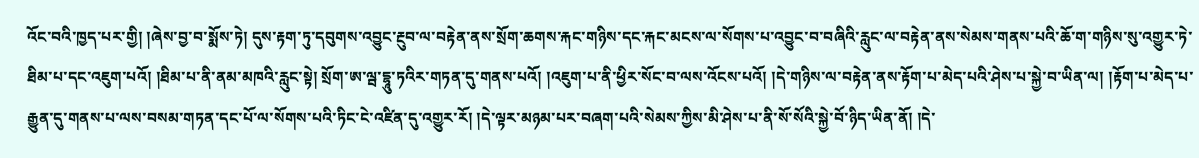འོང་བའི་ཁྱད་པར་གྱི། །ཞེས་བྱ་བ་སྨོས་ཏེ། དུས་རྟག་ཏུ་དབུགས་འབྱུང་རྔུབ་ལ་བརྟེན་ནས་སྲོག་ཆགས་རྐང་གཉིས་དང་རྐང་མངས་ལ་སོགས་པ་འབྱུང་བ་བཞིའི་རླུང་ལ་བརྟེན་ནས་སེམས་གནས་པའི་ཆོ་ག་གཉིས་སུ་འགྱུར་ཏེ་ཐིམ་པ་དང་འཇུག་པའོ། །ཐིམ་པ་ནི་ནམ་མཁའི་རླུང་སྟེ། སྲོག་ཨ་ལྦ་དྷཱུ་ཏའིར་གཏན་དུ་གནས་པའོ། །འཇུག་པ་ནི་ཕྱིར་སོང་བ་ལས་འོངས་པའོ། །དེ་གཉིས་ལ་བརྟེན་ནས་རྟོག་པ་མེད་པའི་ཤེས་པ་སྐྱེ་བ་ཡིན་ལ། །རྟོག་པ་མེད་པ་རྒྱུན་དུ་གནས་པ་ལས་བསམ་གཏན་དང་པོ་ལ་སོགས་པའི་ཏིང་ངེ་འཛིན་དུ་འགྱུར་རོ། །དེ་ལྟར་མཉམ་པར་བཞག་པའི་སེམས་ཀྱིས་མི་ཤེས་པ་ནི་སོ་སོའི་སྐྱེ་བོ་ཉིད་ཡིན་ནོ། །དེ་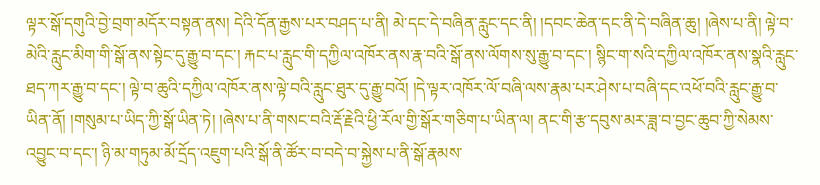ལྟར་སྒོ་དགུའི་བྱེ་བྲག་མདོར་བསྟན་ནས། དེའི་དོན་རྒྱས་པར་བཤད་པ་ནི། མེ་དང་དེ་བཞིན་རླུང་དང་ནི། །དབང་ཆེན་དང་ནི་དེ་བཞིན་ཆུ། །ཞེས་པ་ནི། ལྟེ་བ་མེའི་རླུང་མིག་གི་སྒོ་ནས་སྟེང་དུ་རྒྱུ་བ་དང་། རྐང་པ་རླུང་གི་དཀྱིལ་འཁོར་ནས་རྣ་བའི་སྒོ་ནས་ལོགས་སུ་རྒྱུ་བ་དང་། སྙིང་ག་སའི་དཀྱིལ་འཁོར་ནས་སྣའི་རླུང་ཐད་ཀར་རྒྱུ་བ་དང་། ལྟེ་བ་ཆུའི་དཀྱིལ་འཁོར་ནས་ལྟེ་བའི་རླུང་ཐུར་དུ་རྒྱུ་བའོ། །དེ་ལྟར་འཁོར་ལོ་བཞི་ལས་རྣམ་པར་ཤེས་པ་བཞི་དང་འཕོ་བའི་རླུང་རྒྱུ་བ་ཡིན་ནོ། །གསུམ་པ་ཡིད་ཀྱི་སྒོ་ཡིན་ཏེ། །ཞེས་པ་ནི་གསང་བའི་རྡོ་རྗེའི་ཕྱི་རོལ་གྱི་སྒོར་གཅིག་པ་ཡིན་ལ། ནང་གི་རྩ་དབུས་མར་ཟླ་བ་བྱང་ཆུབ་ཀྱི་སེམས་འབྱུང་བ་དང་། ཉི་མ་གཏུམ་མོ་དྲོད་འཇུག་པའི་སྒོ་ནི་ཚོར་བ་བདེ་བ་སྐྱེས་པ་ནི་སྒོ་རྣམས་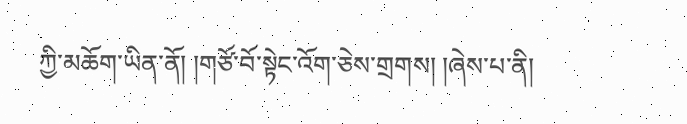ཀྱི་མཆོག་ཡིན་ནོ། །གཙོ་བོ་སྟེང་འོག་ཅེས་གྲགས། །ཞེས་པ་ནི།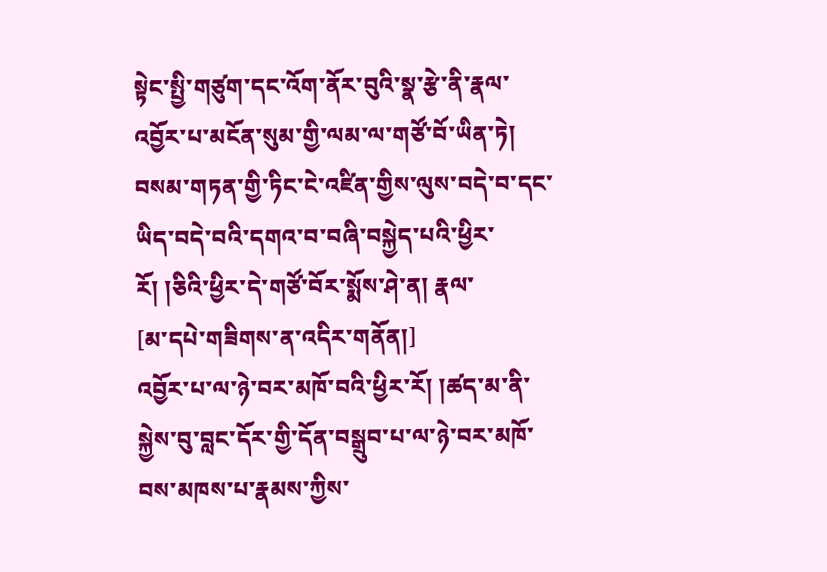སྟེང་སྤྱི་གཙུག་དང་འོག་ནོར་བུའི་སྣ་རྩེ་ནི་རྣལ་འབྱོར་པ་མངོན་སུམ་གྱི་ལམ་ལ་གཙོ་བོ་ཡིན་ཏེ། བསམ་གཏན་གྱི་ཏིང་ངེ་འཛིན་གྱིས་ལུས་བདེ་བ་དང་ཡིད་བདེ་བའི་དགའ་བ་བཞི་བསྐྱེད་པའི་ཕྱིར་རོ། །ཅིའི་ཕྱིར་དེ་གཙོ་བོར་སྨོས་ཤེ་ན། རྣལ་
[མ་དཔེ་གཟིགས་ན་འདིར་གནོན།]
འབྱོར་པ་ལ་ཉེ་བར་མཁོ་བའི་ཕྱིར་རོ། །ཚད་མ་ནི་སྐྱེས་བུ་བླང་དོར་གྱི་དོན་བསྒྲུབ་པ་ལ་ཉེ་བར་མཁོ་བས་མཁས་པ་རྣམས་ཀྱིས་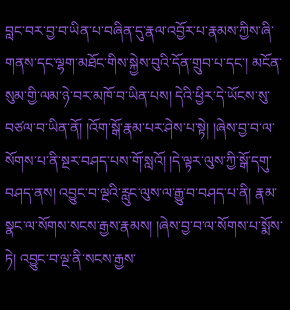བླང་བར་བྱ་བ་ཡིན་པ་བཞིན་དུ་རྣལ་འབྱོར་པ་རྣམས་ཀྱིས་ཞི་གནས་དང་ལྷག་མཐོང་གིས་སྐྱེས་བུའི་དོན་གྲུབ་པ་དང་། མངོན་སུམ་གྱི་ལམ་ཉེ་བར་མཁོ་བ་ཡིན་པས། དེའི་ཕྱིར་དེ་ཡོངས་སུ་བཙལ་བ་ཡིན་ནོ། །འོག་སྒོ་རྣམ་པར་ཤེས་པ་སྟེ། །ཞེས་བྱ་བ་ལ་སོགས་པ་ནི་སྔར་བཤད་པས་གོ་སླའོ། །དེ་ལྟར་ལུས་ཀྱི་སྒོ་དགུ་བཤད་ནས། འབྱུང་བ་ལྔའི་རླུང་ལུས་ལ་རྒྱུ་བ་བཤད་པ་ནི། རྣམ་སྣང་ལ་སོགས་སངས་རྒྱས་རྣམས། །ཞེས་བྱ་བ་ལ་སོགས་པ་སྨོས་ཏེ། འབྱུང་བ་ལྔ་ནི་སངས་རྒྱས་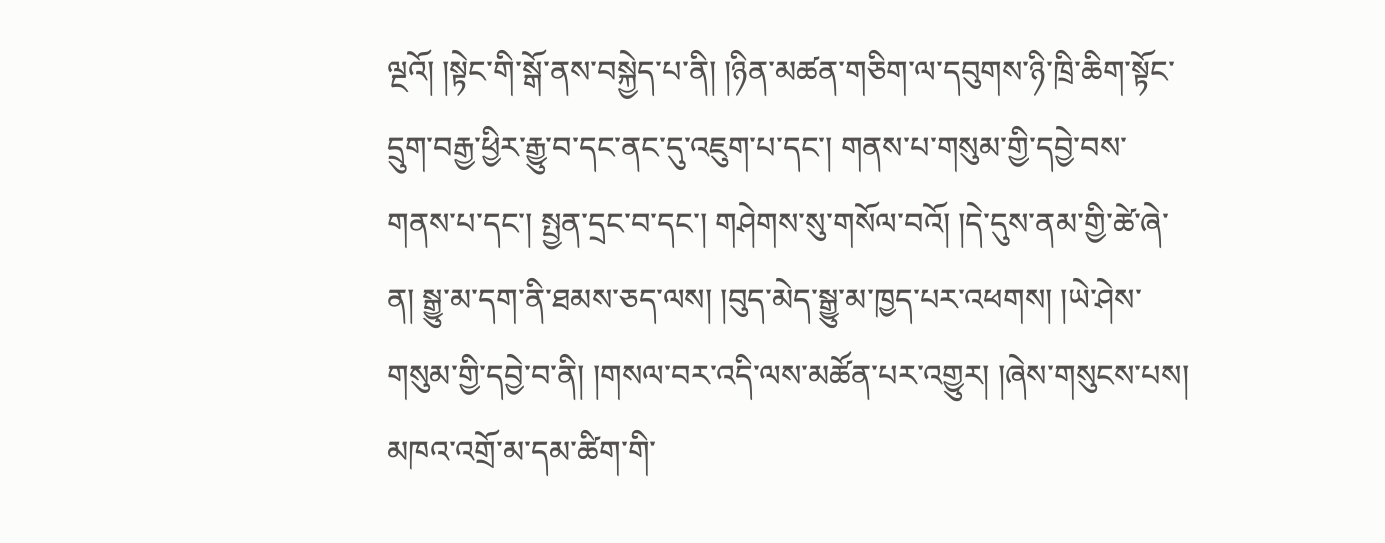ལྔའོ། །སྟེང་གི་སྒོ་ནས་བསྐྱེད་པ་ནི། །ཉིན་མཚན་གཅིག་ལ་དབུགས་ཉི་ཁྲི་ཆིག་སྟོང་དྲུག་བརྒྱ་ཕྱིར་རྒྱུ་བ་དང་ནང་དུ་འཇུག་པ་དང་། གནས་པ་གསུམ་གྱི་དབྱེ་བས་གནས་པ་དང་། སྤྱན་དྲང་བ་དང་། གཤེགས་སུ་གསོལ་བའོ། །དེ་དུས་ནམ་གྱི་ཚེ་ཞེ་ན། སྒྱུ་མ་དག་ནི་ཐམས་ཅད་ལས། །བུད་མེད་སྒྱུ་མ་ཁྱད་པར་འཕགས། །ཡེ་ཤེས་གསུམ་གྱི་དབྱེ་བ་ནི། །གསལ་བར་འདི་ལས་མཚོན་པར་འགྱུར། །ཞེས་གསུངས་པས། མཁའ་འགྲོ་མ་དམ་ཚིག་གི་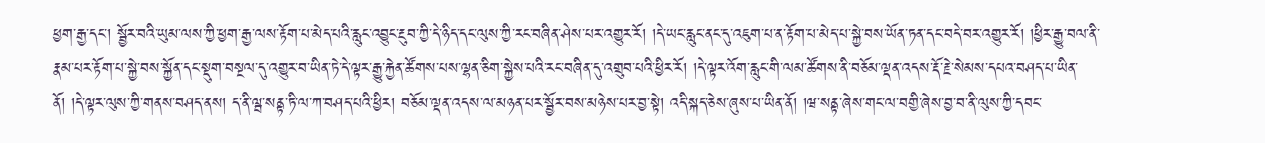ཕྱག་རྒྱ་དང་། སྦྱོར་བའི་ཡུམ་ལས་ཀྱི་ཕྱག་རྒྱ་ལས་རྟོག་པ་མེད་པའི་རླུང་འབྱུང་རྔུབ་ཀྱི་དེ་ཉིད་དང་ལུས་ཀྱི་རང་བཞིན་ཤེས་པར་འགྱུར་རོ། །དེ་ཡང་རླུང་ནང་དུ་འཇུག་པ་ན་རྟོག་པ་མེད་པ་སྐྱེ་བས་ཡོན་ཏན་དང་བདེ་བར་འགྱུར་རོ། །ཕྱིར་རྒྱུ་བལ་ནི་རྣམ་པར་རྟོག་པ་སྐྱེ་བས་སྐྱོན་དང་སྡུག་བསྔལ་དུ་འགྱུར་བ་ཡིན་ཏེ་དེ་ལྟར་རྒྱུ་རྐྱེན་ཚོགས་པས་ལྷན་ཅིག་སྐྱེས་པའི་རང་བཞིན་དུ་འགྲུབ་པའི་ཕྱིར་རོ། །དེ་ལྟར་འོག་རླུང་གི་ལམ་ཚོགས་ནི་བཅོམ་ལྡན་འདས་རྡོ་རྗེ་སེམས་དཔའ་བཤད་པ་ཡིན་ནོ། །དེ་ལྟར་ལུས་ཀྱི་གནས་བཤད་ནས། ད་ནི་ལྦ་སནྟ་ཏི་ལ་ཀ་བཤད་པའི་ཕྱིར། བཅོམ་ལྡན་འདས་ལ་མཉན་པར་སྦྱོར་བས་མཉེས་པར་བྱ་སྟེ། འདི་སྐད་ཅེས་ཞུས་པ་ཡིན་ནོ། །ཝ་སནྟ་ཞེས་གང་ལ་བགྱི་ཞེས་བྱ་བ་ནི་ལུས་ཀྱི་དབང་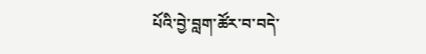པོའི་བྱེ་བླག་ཚོར་བ་བདེ་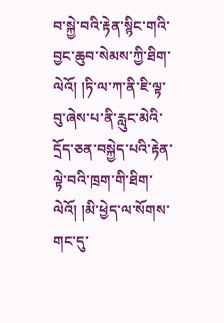བ་སྐྱེ་བའི་རྟེན་སྙིང་གའི་བྱང་ཆུབ་སེམས་ཀྱི་ཐིག་ལེའོ། །ཏི་ལ་ཀ་ནི་ཇི་ལྟ་བུ་ཞེས་པ་ནི་རླུང་མེའི་དྲོད་ཅན་བསྐྱེད་པའི་རྟེན་ལྟེ་བའི་ཁྲག་གི་ཐིག་ལེའོ། །མི་ཕྱེད་ལ་སོགས་གང་དུ་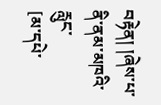བརྟེན། །ཞེས་པ་ནི་ནམ་མཁའི་རླུང་
[མ་དཔེ་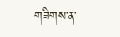གཟིགས་ན་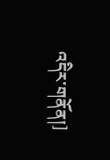འདིར་གནོན།]